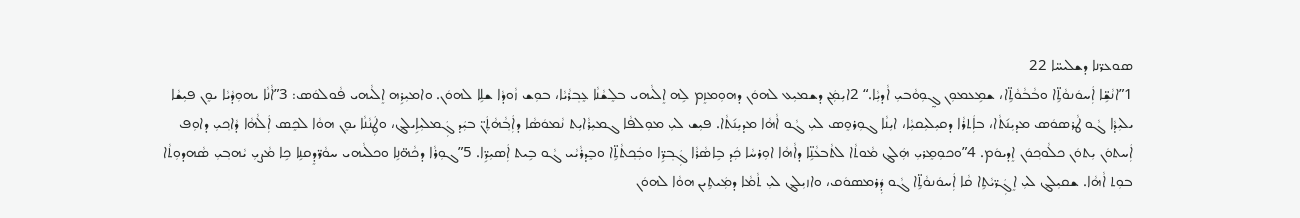ܣܘܥܪ̈ܢܐ ܕܫܠܝܚ̈ܐ 22
1”ܐܢܵܫܹ̈ܐ ܐܲܚܘܿܢܘܵܬܹ̈‌ܐ ܘܒܵܒܵܘܵܬܹ̈‌ܐ، ܫܡܹܥܡܘܼܢ ܓ̰ܘܼܘܵܒܝܼ ܐܵܕܝܼܵܐ.“ 2ܐܝܼܡܲܢ ܕܫܡܝܼܥ ܠܗܘܿܢ ܕܗܘܼܡܙܸܡ ܠܹܗ ܐܸܠܵܝܗ‌ܝ ܒܠܸܫܵܢܵܐ ܥܸܒ݂ܪܵܝܵܐ، ܒܘܼܫ ܙܵܘܕܵܐ ܫܠܹܐ ܠܗܘܿܢ. ܘܐܡܝܼܪܹܗ ܐܸܠܵܝܗ‌ܝ ܦܵܘܠܘܿܣ: 3”ܐܵܢܵܐ ܝܗܘܼܕܵܝܵܐ ܝܘܸܢ ܦܝܼܫܵܐ ܝܠܝܼܕܵܐ ܓܵܘ ܛܵܪܣܘܿܣ ܡܕܝܼܢ݇ܬܵ‌ܐ، ܒܐܲܬܪܵܐ ܕܩܝܼܠܝܼܩܝܼܵܐ، ܐܝܼܢܵܐ ܓܘܼܪܘܸܣ ܠܝܼ ܓܵܘ ܐܵܗܵܐ ܡܕܝܼܢ݇ܬܵ‌ܐ. ܦܝܼܫ ܠܝܼ ܡܘܼܠܦܵܐ ܓܡܝܼܪܵܐܝܼܬ ܢܵܡܘܿܣܵܐ ܕܐܲܒ݂ܵܗܵܬܲܢ̈ ܒܝܲܕ ܓܲܡܠܝܼܐܹܝܠܔ، ܘܛܲܢܵܢܵܐ ܝܘܸܢ ܗܘܵܐ ܠܟܸܣ ܐܲܠܵܗܵܐ ܕܵܐܟ݂ܝܼ ܕܐܘܼܦ ܐܲܚܬܘܿܢ ܝܼܬܘܿܢ ܟܠܵܘܟ݂ܘܿܢ ܐܸܕܝܘܿܡ. 4”ܘܟܘܼܡܸܪܝܼ ܗܲܠܔ ܡܵܘܬܵ‌ܐ ܠܬܵܒܥܵܢܹ̈ܐ ܕܐܵܗܵܐ ܐܘܼܪܚܵܐ ܟܲܕ ܒܹܐܣܵܪܵܐ ܓܲܒ݂ܪܹ̈ܐ ܘܒܲܟ݂ܬܵܬܹ̈‌ܐ ܘܒܸܕܪܵܝܵܝ ܓܵܘ ܒܹܝܬ ܐܲܣܝܼܪܹ̈ܐ. 5”ܓܘܼܪܵܐ ܕܟܵܗ̈ܢܹܐ ܘܟܠܵܝܗ‌ܝ ܚܘܵܪ̈ܕܸܩܢܹܐ ܟܹܐ ܡܵܨܝܼ ܝܵܗܒ݂ܝܼ ܣܵܗܕܘܼܬܵ‌ܐ ܒܘܼܬ ܐܵܗܵܐ. ܫܩܝܼܠܔ ܠܝܼ ܐܸܓܲܪ̈ܝܵܬܹ‌ܐ ܩܵܐ ܐܲܚܘܿܢܘܵܬܹ̈‌ܐ ܓܵܘ ܕܲܪܡܣܘܿܩ، ܘܐܙܝܼܠܔ ܠܝܼ ܬܵܡܵܐ ܕܡܲܝܬܹܝܢ ܗܘܵܐ ܠܗܘܿܢ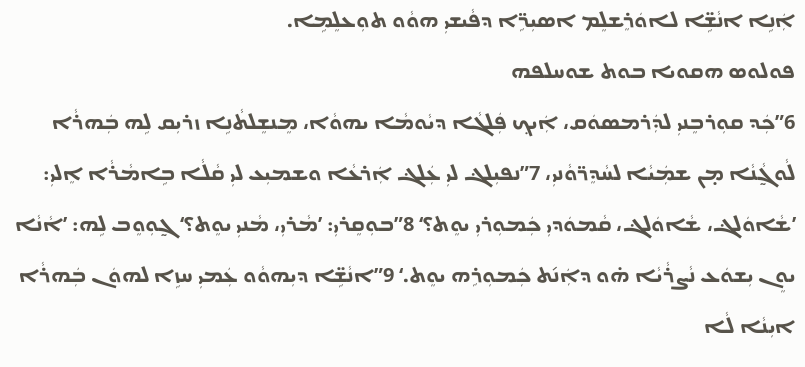ܐܲܢܹܐ ܐܢܵܫܹ̈ܐ ܠܐܘܿܪܸܫܠܸܡ ܐܣܝܼܪܹ̈ܐ ܕܦܵܝܫܝܼ ܗܘܵܘ ܬܘܼܥܠܸܡܹܐ.
ܦܘܠܘܣ ܗܩܘܝܐ ܒܘܬ ܫܘܚܠܦܗ
6”ܟܲܕ ܩܘܼܪܒܸܢܝܼ ܠܕܲܪܡܣܘܿܩ، ܐܲܝܟ݂ ܦܲܠܓܵܐ ܕܝܵܘܡܵܐ ܝܗܘܵܐ، ܡܸܢܫܸܠܬܵܢܹܐ ܙܪܝܼܩ ܠܹܗ ܒܲܗܪܵܐ ܠܵܘܓ̰ܵܢܵܐ ܡ̣ܢ ܫܡܲܝܵܐ ܠܚܵܕܸܪ̈ܘܵܢܝܼ، 7”ܢܦܝܼܠܔ ܠܝܼ ܥܲܠܔ ܐܲܪܥܵܐ ܘܫܡܝܼܥ ܠܝܼ ܩܵܠܵܐ ܒܹܐܡܵܪܵܐ ܐܸܠܝܼ: ’ܫܵܐܘܿܠܔ، ܫܵܐܘܿܠܔ، ܩܵܡܘܿܕܝܼ ܟܲܡܘܼܪܝܼ ܝܘܸܬ؟‘ 8”ܒܘܼܩܸܪܝܼ: ’ܡܵܪܝܼ، ܡܵܢܝܼ ܝܘܸܬ؟‘ ܓ̰ܘܼܘܸܒ ܠܹܗ: ’ܐܵܢܵܐ ܝܘܸܢ ܝܼܫܘܿܥ ܢܵܨܪܵܝܵܐ ܗ̇ܘ ܕܐܲܢ݇ܬ ܟܲܡܘܼܪܹܗ ܝܘܸܬ.‘ 9”ܐܢܵܫܹ̈ܐ ܕܝܼܗܘܵܘ ܥܲܡܝܼ ܚܙܹܐ ܠܗܘܿܢ ܒܲܗܪܵܐ ܐܝܼܢܵܐ ܠܵܐ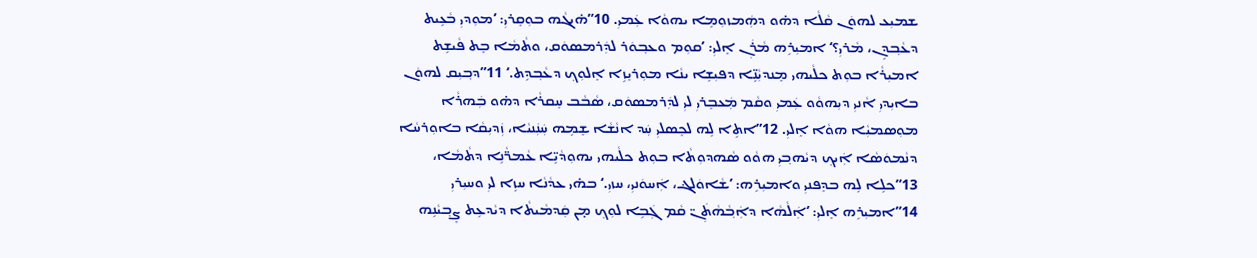ܫܡܝܼܥ ܠܗܘܿܢ ܩܵܠܵܐ ܕܗ̇ܘ ܕܗܲܡܙܘܼܡܹܐ ܝܗܘܵܐ ܥܲܡܝܼ. 10”ܗ̇ܝܓܵܗ ܒܘܼܩܸܪܝܼ: ’ܡܘܼܕܝܼ ܒܵܥܹܝܬ ܕܥܵܒ݂ܕܹܢ، ܡܵܪܝܼ؟‘ ܐܡܝܼܪܹܗ ܡܵܪܲܢ ܐܸܠܝܼ: ’ܩܘܼܡ ܘܥܒ݂ܘܿܪ ܠܕܲܪܡܣܘܿܩ، ܘܬܵܡܵܐ ܒܸܬ ܦܵܝܫܹܬ ܐܡܝܼܪܵܐ ܒܘܼܬ ܟܠܵܝܗ‌ܝ ܡܸܢܕܝܼܵܢܹ̈ܐ ܕܦܝܼܫܹܐ ܝܢܵܐ ܡܘܼܪܝܸܙܹܐ ܐܸܠܘܼܟ݂ ܕܥܵܒ݂ܕܹܬ.‘ 11”ܕܒ݂ܝܼܩ ܠܗܘܿܢ ܒܐܝܼܕܝܼ ܐܵܢܝܼ ܕܝܼܗܘܵܘ ܥܲܡܝܼ ܘܩܵܡ ܡܲܥܒܸܪܝܼ ܠܝܼ ܠܕܲܪܡܣܘܿܩ، ܣܵܒܵܒ ܚܸܩܪܵܐ ܕܗ̇ܘ ܒܲܗܪܵܐ ܡܘܼܣܡܝܼܵܐ ܗܘܵܐ ܐܸܠܝܼ. 12”ܐܬܹ‌ܐ ܠܹܗ ܠܟܸܣܠܝܼ ܚܲܕ ܐܢܵܫܵܐ ܫܸܡܹܗ ܚܲܢܲܢܝܵܐ، ܙܲܕܝܼܩܵܐ ܒܐܘܼܪܚܵܐ ܕܢܵܡܘܿܣܵܐ ܐܲܝܟ݂ ܕܝܵܗܒ݂ܝܼ ܗܘܵܘ ܣܵܗܕܘܼܬܵ‌ܐ ܒܘܼܬ ܟܠܵܝܗ‌ܝ ܝܗܘܼܕܵܝܹ̈ܐ ܥܵܡܪ̈ܵܢܹܐ ܕܬܵܡܵܐ، 13”ܟܠܹܐ ܠܹܗ ܒܕܸܦܢܝܼ ܘܐܡܝܼܪܹܗ: ’ܫܵܐܘܿܠܔ، ܐܲܚܘܿܢܝܼ، ܚܙܝܼ.‘ ܒܗ̇ܝ ܥܕܵܢܵܐ ܚܙܹܐ ܠܝܼ ܘܚܝܼܪܝܼ 14”ܐܡܝܼܪܹܗ ܐܸܠܝܼ: ’ܐܲܠܵܗܵܐ ܕܐܲܒ݂ܵܗܵܬܲܢ̈ ܩܵܡ ܓܲܒܹܐ ܠܘܼܟ݂ ܡ̣ܢ ܩܲܕܡܵܝܬܵ‌ܐ ܕܝܵܕܥܹܬ ܨܸܒ݂ܝܵܢܹܗ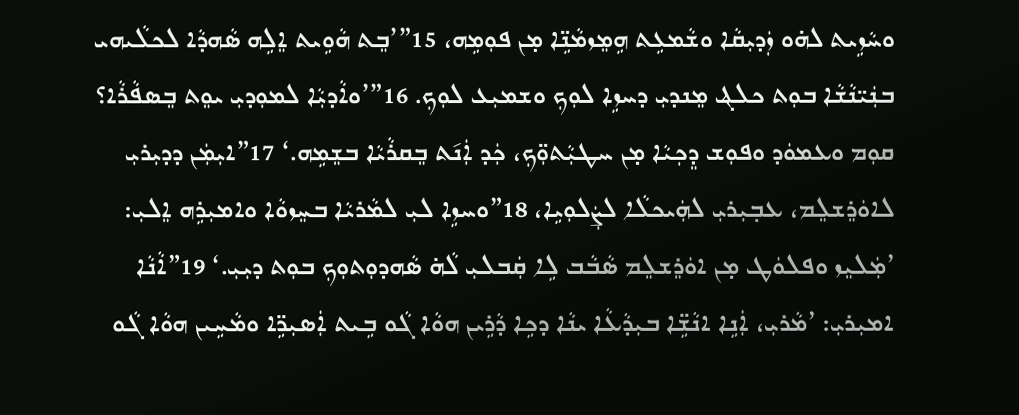ܘܚܵܙܹܝܬ ܠܗ̇ܘ ܙܲܕܝܼܩܵܐ ܘܫܵܡܥܹܬ ܗܹܡܸܙܡܵܢܹ̈ܐ ܡ̣ܢ ܦܘܼܡܹܗ، 15”’ܒܸܬ ܗܵܘܹܝܬ ܐܸܠܹܗ ܣܵܗܕܵܐ ܠܟܠܵܝܗ‌ܝ ܒܢܲܝ̈ܢܵܫܵܐ ܒܘܼܬ ܟܠܔ ܡܸܢܕܝܼ ܕܚܙܹܐ ܠܘܼܟ݂ ܘܫܡܝܼܥ ܠܘܼܟ݂. 16”’ܘܐܵܕܝܼܵܐ ܠܡܘܼܕܝܼ ܝܘܸܬ ܒܸܣܦܵܪܵܐ؟ ܩܘܼܡ ܘܥܡܘܿܕ ܘܦܘܼܫ ܕܸܟ݂ܝܵܐ ܡ̣ܢ ܚܛܝܼܵܬܘܼ̈ܟ݂، ܟܲܕ ܐܲܢ݇ܬ ܒܸܩܪܵܝܵܐ ܒܫܸܡܹܗ.‘ 17”ܐܝܼܡܲܢ ܕܕܝܼܪܝܼ ܠܐܘܿܪܸܫܠܸܡ، ܥܒ݂ܝܼܪܝܼ ܠܗܲܝܟܠܵܐ ܠܨܲܠܘܼܝܹܐ، 18”ܘܚܙܹܐ ܠܝܼ ܠܡܵܪܝܵܐ ܒܚܸܙܘܵܐ ܘܐܡܝܼܪܹܗ ܐܸܠܝܼ: ’ܡܲܠܝܸܙ ܘܦܠܘܿܛ ܡ̣ܢ ܐܘܿܪܸܫܠܸܡ ܣܵܒܵܒ ܠܹܐ ܩܲܒܠܝܼ ܠܵܗ̇ ܣܵܗܕܘܼܬܘܼܟ݂ ܒܘܼܬ ܕܝܼܝܼ.‘ 19”ܐܵܢܵܐ ܐܡܝܼܪܝܼ: ’ܡܵܪܝܼ، ܐܲܢܹܐ ܐܢܵܫܹ̈ܐ ܒܝܼܕܵܥܵܐ ܝܢܵܐ ܕܟܹܐ ܕܵܪܹܝܢ ܗܘܵܐ ܓܵܘ ܒܹܝܬ ܐܲܣܝܼܪܹ̈ܐ ܘܡܵܚܹܝܢ ܗܘܵܐ ܓܵܘ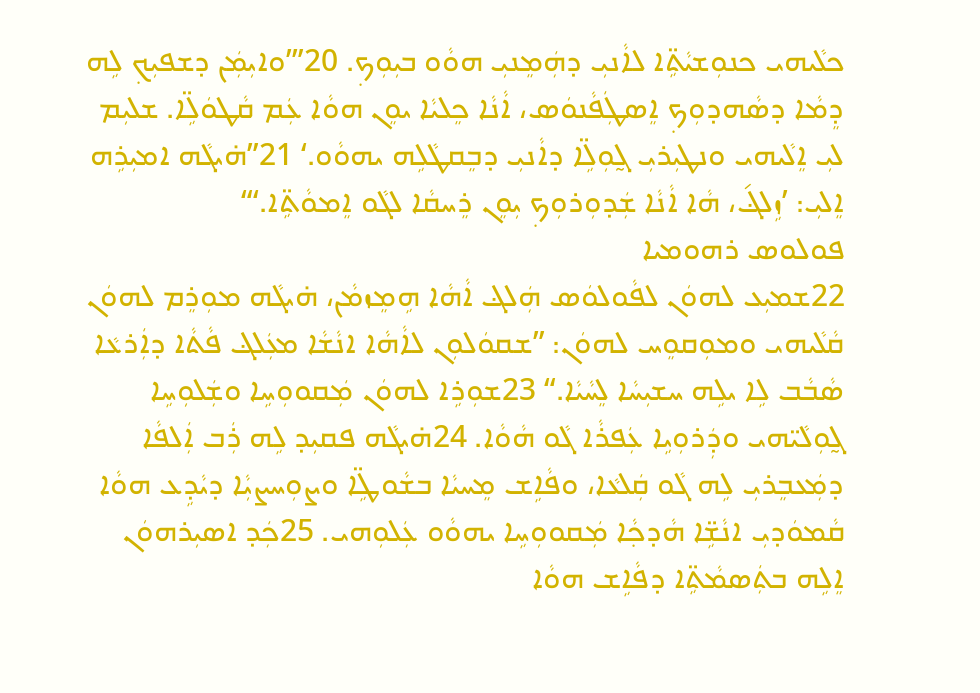ܟܠܵܝܗ‌ܝ ܟܢܘܼܫܝܵܬܹ̈‌ܐ ܠܐܵܢܝܼ ܕܗܲܡܸܢܝܼ ܗܘܵܘ ܒܝܼܘܼܟ݂. 20”’ܘܐܝܼܡܲܢ ܕܫܦܝܼܟ݂ ܠܹܗ ܕܸܡܵܐ ܕܣܵܗܕܘܼܟ݂ ܐܸܣܛܲܦܵܢܘܿܣ، ܐܵܢܵܐ ܟܸܠܝܵܐ ܝܘܸܢ ܗܘܵܐ ܥܲܡ ܩܵܛܘܿܠܹ̈ܐ. ܫܠܝܼܡ ܠܝܼ ܐܸܠܵܝܗ‌ܝ ܘܢܛܝܼܪܝܼ ܓ̰ܘܼܠܹ̈ܐ ܕܐܵܢܝܼ ܕܒܸܩܛܵܠܹܗ ܝܗܘܵܘ.‘ 21”ܗ̇ܝܓܵܗ ܐܡܝܼܪܹܗ ܐܸܠܝܼ: ’ܙܹܠܔ݇، ܗܵܐ ܐܵܢܵܐ ܫܲܕܘܼܪܘܼܟ݂ ܝܼܘܸܢ ܪܸܚܩܵܐ ܠܓܵܘ ܐܸܡܘܵܬܹ̈‌ܐ.‘“
ܦܘܠܘܣ ܪܗܘܡܝܐ
22ܫܡܝܼܥ ܠܗܘܿܢ ܠܦܵܘܠܘܿܣ ܗܲܠܔ ܐܵܗܵܐ ܗܹܡܸܙܡܵܢ، ܗ̇ܝܓܵܗ ܡܘܼܪܸܡ ܠܗܘܿܢ ܩܵܠܵܝܗ‌ܝ ܘܡܘܼܩܘܸܚ ܠܗܘܿܢ: ”ܫܩܘܿܠܘܼܢ ܠܐܵܗܵܐ ܐܢܵܫܵܐ ܡܥܲܠܔ ܦܵܬܵ‌ܐ ܕܐܲܪܥܵܐ ܣܵܒܵܒ ܠܹܐ ܝܠܹܗ ܚܫܝܼܚܵܐ ܠܸܚܵܝܵܐ.“ 23ܫܘܼܪܹܐ ܠܗܘܿܢ ܡܲܩܘܘܼܚܹܐ ܘܫܲܠܘܼܚܹܐ ܓ̰ܘܼܠܵܝ̈ܗ‌ܝ ܘܕܲܪܘܼܝܹܐ ܥܲܦܪܵܐ ܓܵܘ ܗܵܘܵܐ. 24ܗ̇ܝܓܵܗ ܦܩܝܼܕ ܠܹܗ ܪܲܒ ܐܲܠܦܵܐ ܕܡܲܥܒܸܪܝܼ ܠܹܗ ܓܵܘ ܩܲܠܥܵܐ، ܘܦܵܐܹܫ ܡܸܚܝܵܐ ܒܫܵܘܛܹ̈ܐ ܘܨܘܼܚܨܝܼܵܐ ܕܝܵܕܹܥ ܗܘܵܐ ܩܵܡܘܿܕܝܼ ܐܢܵܫܹ̈ܐ ܗܵܕܟ݂ܵܐ ܡܲܩܘܘܼܚܹܐ ܝܗܘܵܘ ܥܲܠܘܼܗ‌ܝ. 25ܟܲܕ ܐܣܝܼܪܗܘܿܢ ܐܸܠܹܗ ܒܬܲܣܡܵܬܹ̈‌ܐ ܕܦܵܐܹܫ ܗܘܵܐ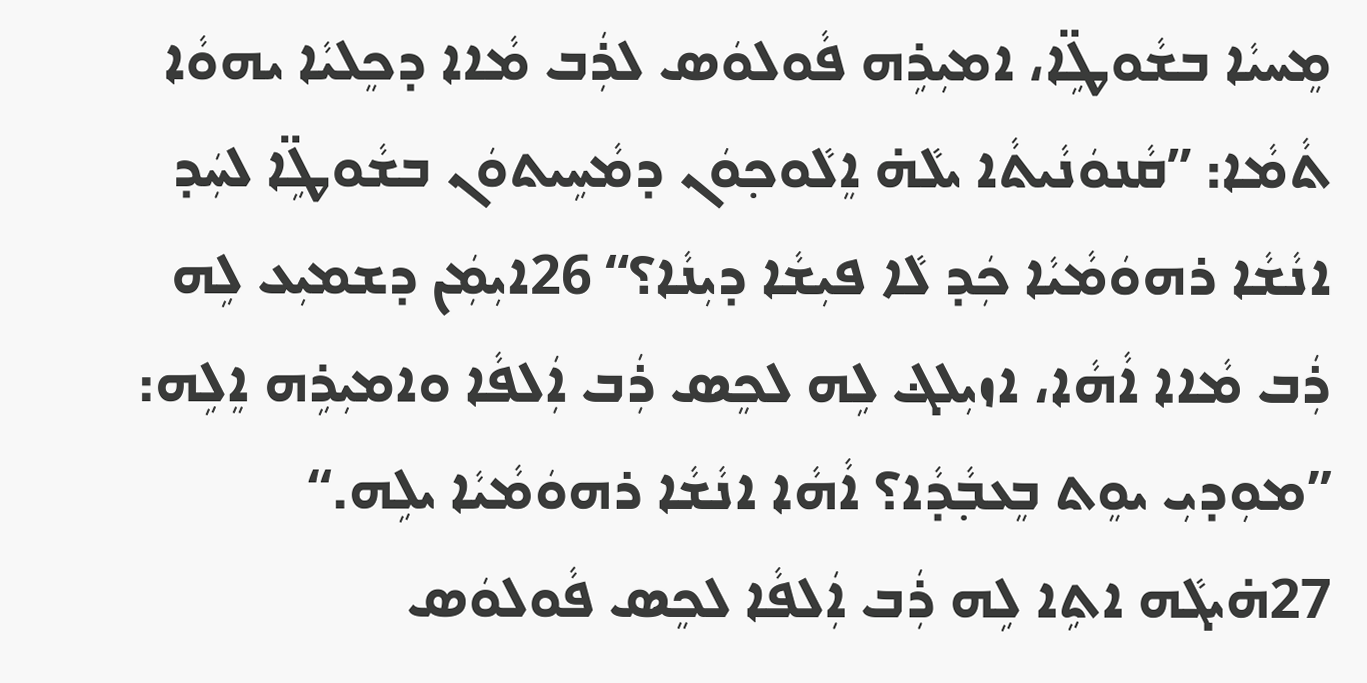ܡܸܚܝܵܐ ܒܫܵܘܛܹ̈ܐ، ܐܡܝܼܪܹܗ ܦܵܘܠܘܿܣ ܠܪܲܒ ܡܵܐܐ ܕܟܸܠܝܵܐ ܝܗܘܵܐ ܬܵܡܵܐ: ”ܩܵܢܘܿܢܵܝܬܵ‌ܐ ܝܠܵܗ̇ ܐܸܠܵܘܟ݂ܘܿܢ ܕܡܵܚܹܝܬܘܿܢ ܒܫܵܘܛܹ̈ܐ ܠܚܲܕ ܐܢܵܫܵܐ ܪܗܘܿܡܵܝܵܐ ܟܲܕ ܠܵܐ ܦܝܼܫܵܐ ܕܝܼܢܵܐ؟“ 26ܐܝܼܡܲܢ ܕܫܡܝܼܥ ܠܹܗ ܪܲܒ ܡܵܐܐ ܐܵܗܵܐ، ܐܙܝܼܠܔ ܠܹܗ ܠܟܸܣ ܪܲܒ ܐܲܠܦܵܐ ܘܐܡܝܼܪܹܗ ܐܸܠܹܗ: ”ܡܘܼܕܝܼ ܝܘܸܬ ܒܸܥܒ݂ܵܕܵܐ؟ ܐܵܗܵܐ ܐܢܵܫܵܐ ܪܗܘܿܡܵܝܵܐ ܝܠܹܗ.“ 27ܗ̇ܝܓܵܗ ܐܬܹ‌ܐ ܠܹܗ ܪܲܒ ܐܲܠܦܵܐ ܠܟܸܣ ܦܵܘܠܘܿܣ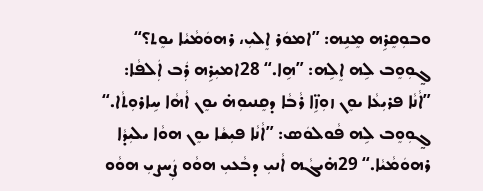ܘܒܘܼܩܸܪܹܗ ܡܸܢܹܗ: ”ܐܡܘܿܪ ܐܸܠܝܼ، ܪܗܘܿܡܵܝܵܐ ܝܘܸܬ؟“ ܓ̰ܘܼܘܸܒ ܠܹܗ ܐܸܠܹܗ: ”ܗܹܐ.“ 28ܐܡܝܼܪܹܗ ܪܲܒ ܐܲܠܦܵܐ: ”ܐܵܢܵܐ ܦܪܝܼܥܵܐ ܝܘܸܢ ܙܘܼܙܹ̈ܐ ܪܵܒܵܐ ܕܩܸܢܝܘܼܗ̇ ܝܘܸܢ ܐܵܗܵܐ ܚܹܐܪܘܼܬܵ‌ܐ.“ ܓ̰ܘܼܘܸܒ ܠܹܗ ܦܵܘܠܘܿܣ: ”ܐܵܢܵܐ ܦܝܼܫܵܐ ܝܘܸܢ ܗܘܵܐ ܝܠܝܼܕܵܐ ܪܗܘܿܡܵܝܵܐ.“ 29ܗ̇ܝܓܵܗ ܐܵܢܝܼ ܕܒܵܥܝܼ ܗܘܵܘ ܨܲܚܨܝܼ ܗܘܵܘ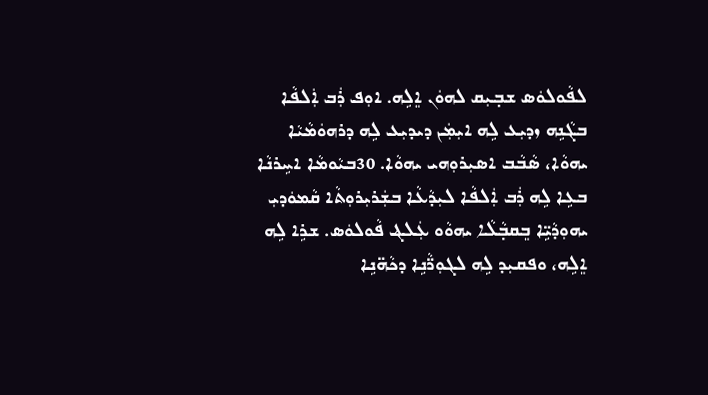ܠܦܵܘܠܘܿܣ ܫܒ݂ܝܼܩ ܠܗܘܿܢ ܐܸܠܹܗ. ܐܘܼܦ ܪܲܒ ܐܲܠܦܵܐ ܒܓܵܢܹܗ ܙܕܝܼܥ ܠܹܗ ܐܝܼܡܲܢ ܕܝܕܝܼܥ ܠܹܗ ܕܪܗܘܿܡܵܝܵܐ ܝܗܘܵܐ، ܣܵܒܵܒ ܐܣܝܼܪܘܼܗ‌ܝ ܝܗܘܵܐ. 30ܒܝܵܘܡܵܐ ܐܚܹܪܢܵܐ ܒܥܹܐ ܠܹܗ ܪܲܒ ܐܲܠܦܵܐ ܠܝܼܕܵܥܵܐ ܒܫܲܪܝܼܪܘܼܬܵ‌ܐ ܩܵܡܘܿܕܝܼ ܝܗܘܼܕܵܝܹ̈ܐ ܒܸܩܒ݂ܵܠܵܐ ܝܗܘܵܘ ܥܲܠܔ ܦܵܘܠܘܿܣ. ܫܪܹܐ ܠܹܗ ܐܸܠܹܗ، ܘܦܩܝܼܕ ܠܹܗ ܠܓܘܼܪ̈ܵܢܹܐ ܕܟܵܗ̈ܢܹܐ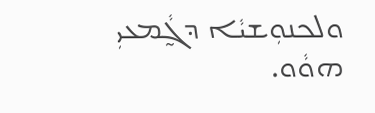ܘܠܟܢܘܼܫܝܵܐ ܕܓ̰ܵܡܥܝܼ ܗܘܵܘ.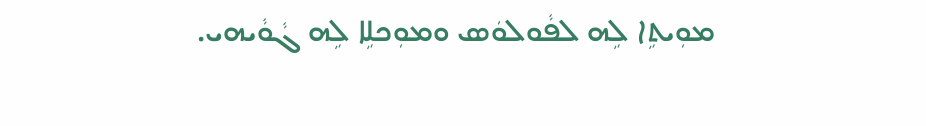ܡܘܼܝܬܹ‌ܐ ܠܹܗ ܠܦܵܘܠܘܿܣ ܘܡܘܼܟܠܹܐ ܠܹܗ ܓܵܘܵܝܗ‌ܝ.